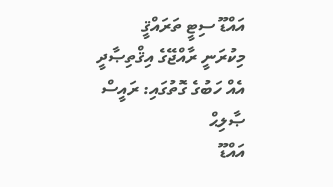އައްޑޫ ސިޓީ ތަރައްޤީ މިކުރަނީ ރާއްޖޭގެ އިޤްތިޞާދީ އެއް ހަބުގެ ގޮތުގައި: ރައީސް ޞާލިޙް
އައްޑޫ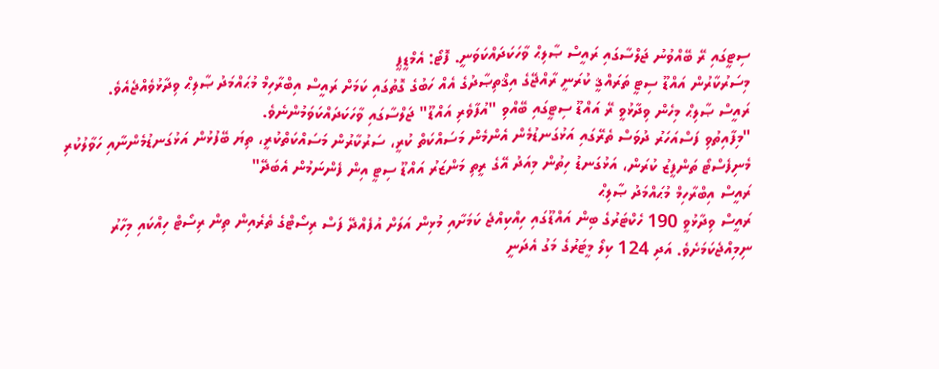ސިޓީގައި ރޭ ބޭއްވުނު ޖަލްސާގައި ރައީސް ޞާލިޙް ވާހަކަދައްކަވަނީ. ފޮޓޯ: އެމްޑީޕީ
މިސަރުކާރުން އައްޑޫ ސިޓީ ތަރައްޤީ ކުރަނީ ރާއްޖޭގެ އިޤްތިޞާދުގެ އެއް ހަބުގެ ގޮތުގައި ކަމަށް ރައީސް އިބްރާހިމް މުޙައްމަދު ޞާލިޙް ވިދާޅުވެއްޖެއެވެ.
ރައީސް ޞާލިޙް މިހެން ވިދާޅުވީ ރޭ އައްޑޫ ސިޓީގައި ބޭއްވި "އުފާވެރި އައްޑޫ" ޖަލްސާގައި ވާހަކަދައްކަވަމުންނެވެ.
"މިފާއިތުވި ފަސްއަހަރު ދުވަސް ތެރޭގައި އަޅުގަނޑުމެން އެންމެން މަސައްކަތް ކުރީ، ސަރުކާރުން މަސައްކަތްކުރީ، ތިޔަ ބޭފުޅުން އަޅުގަނޑުމެންނާއި ހަވާލުކުރި މެނިފެސްޓޯ ތަންފީޒު ކުރަން، އަޅުގަނޑު ހިތުން މިއަދު އޭގެ ރީތި މަންޒަރު އައްޑޫ ސިޓީ އިން ފެންނަމުން އެބަދޭ"
ރައީސް އިބްރާހިމް މުޙައްމަދު ޞާލިޙް
ރައީސް ވިދާޅުވީ 190 ހެކްޓަރުގެ ބިން އައްޑޫގައި ހިއްކިއްޖެ ކަމަށާއި މުޅިން އަލަށް އުފެއްދޭ ފަސް ރިސޯޓްގެ ތެރެއިން ތިން ރިސޯޓް ހިއްކައި މިހާރު ނިމިއްޖެކަމަށެވެ. އަދި 124 ކިލޯ މީޓަރުގެ މަގު އެދަނީ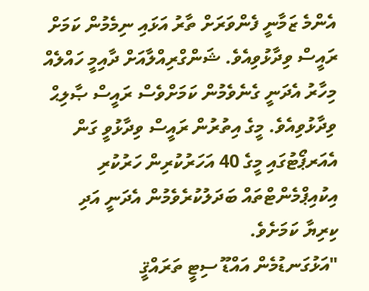އެންމެ ޒަމާނީ ފެންވަރަށް ތާރު އަޅައި ނިމެމުން ކަމަށް ރައީސް ވިދާޅުވިއެވެ. ޝަންގްރިއްލާއަށް ދާއިމީ ހައްލެއް މިހާރު އެދަނީ ގެނެވެމުން ކަމަށްވެސް ރައީސް ޞާލިޙް ވިދާޅުވިއެވެ. މީގެ އިތުރުން ރައީސް ވިދާޅުވީ ގަން އެއަރޕޯޓުގައި މީގެ 40 އަހަރުކުރިން ހަރުކުރި އިކުއިޕްމެންޓްތައް ބަދަލުކުރެވެމުން އެދަނީ އަދި ކިރިޔާ ކަމަށެވެ.
"އަޅުގަނޑުމެން އައްޑޫ ސިޓީ ތަރައްޤީ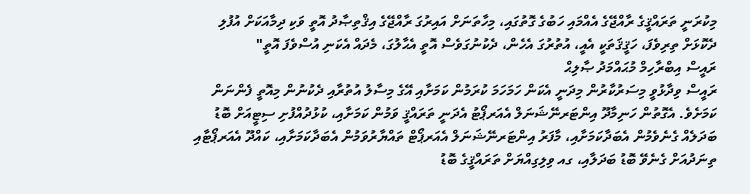މިކުރަނީ ތަރައްޤީގެ ރާއްޖޭގެ އެއްމައި ހަބުގެ ގޮތުގައި، މިހާތަނަށް އައިރުގަ ރާއްޖޭގެ އިޤްތިޞާދު އޮތީ ވަކި ދިމާއަކަށް އުފުލި ދެކޮޅަށް ތިރިވެފަ، ހަޤީޤަތަކީ އެއީ، އުތުރުގަ އެހެން، ދެކުނުގަވެސް އޮތީ އެޙާލުގަ، މެދައް އެކަނި އުސްވެފަ އޮތީ"
ރައީސް އިބްރާހިމް މުޙައްމަދު ޞާލިޙް
ރައީސް ވިދާޅުވީ މިސަރުކާރުން މިދަނީ އެކަން ހަމަހަމަ ކުރަމުން ކަމަށާއި އޭގެ މިސާލު އުތުރާއި ދެކުނުން މިއޮތީ ފެންނަން ކަމަށެވެ. އެގޮތުން ހަނިމާދޫ އިންޓަރނޭޝަނަލް އެއަރޕޯޓު އެދަނީ ތަރައްޤީ ވަމުން ކަމަށާއި، ކުޅުދުއްފުށި ސިޓީއަށް ބޮޑު ބަދަލެއް ގެނެވެމުން އެބަދާކަމަށާއި، މާފަރު އިންޓަރނޭޝަނަލް އެއަރޕޯޓް ތައްޔާރުވަމުން އެބަދާކަމަށާއި، ކައްދޫ އެއަރޕޯޓާއި ތިނަދުއަށް ގެނެވޭ ބޮޑު ބަދަލާއި، ގއ ވިލިގިއްޔަށް ތަރައްޤީގެ ބޮޑު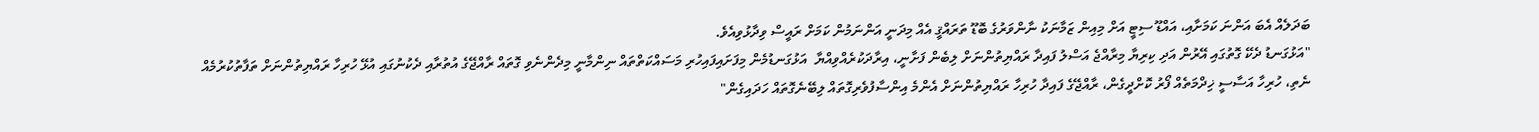ބަދަލެއް އެބަ އަންނަ ކަމަށާއި، އައްޑޫ ސިޓީ އަށް މިއިން ޒަމާނަކު ނާންވަރުގެ ބޮޑޫ ތަރައްޤީ އެއް މިދަނީ އަންނަމުން ކަމަށް ރައީސް ވިދާޅުވިއެވެ.
"އަޅުގަނޑު ދެކޭ ގޮތުގައި އޭރުން އަދި ކިރިޔާ މިރާއްޖެ އަސްލު ފައިދާ ރައްޔިތުންނަށް ލިބެން ފަށާނީ، އިރާދަކުރެއްވިއްޔާ  އަޅުގަނޑުމެން މިފަށައިފައިހުރި މަސައްކަތްތައް ނިންމާނީ މިދެންނެވި ގޮތައް ރާއްޖޭގެ އުތުރާއި ދެކުނުގައި އުޅޭ ހުރިހާ ރައްޔިތުންނަށް ތަފާތުކުރުމެއް ނެތި، ހުރިހާ އަސާސީ ޚިދްމަތެއް ފޯރު ކޮށްދީގެން، ރާއްޖޭގެ ފައިދާ ހުރިހާ ރައްޔިތުންނަށް އެންމެ އިންސާފުވެރިގޮތައް ލިބޭނެގޮތައް ހަދައިގެން"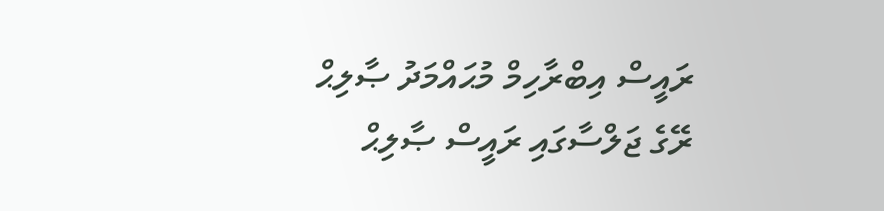ރައީސް އިބްރާހިމް މުޙައްމަދު ޞާލިޙް
ރޭގެ ޖަލްސާގައި ރައީސް ޞާލިޙް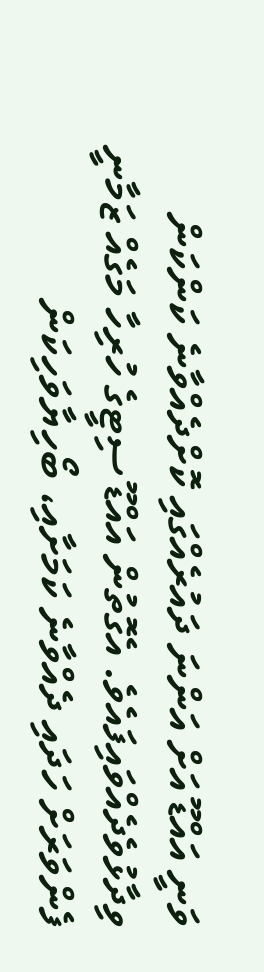ވަނީ އައްޑޫ އަށް އަންނަ ދައުރެއްގައި ކޮށްދެއްވާނެ ކަންކަން ވިދާޅުވެދެއްވައިފައެވެ. އެގޮތުން އައްޑޫ ސިޓީގެ ހުރިހާ މަގެއް ޒަމާނީ ފެންވަރަށް ހަދައި ދެއްވާނެ ކަމަށާއި، ބޯހިޔާވަހިކަން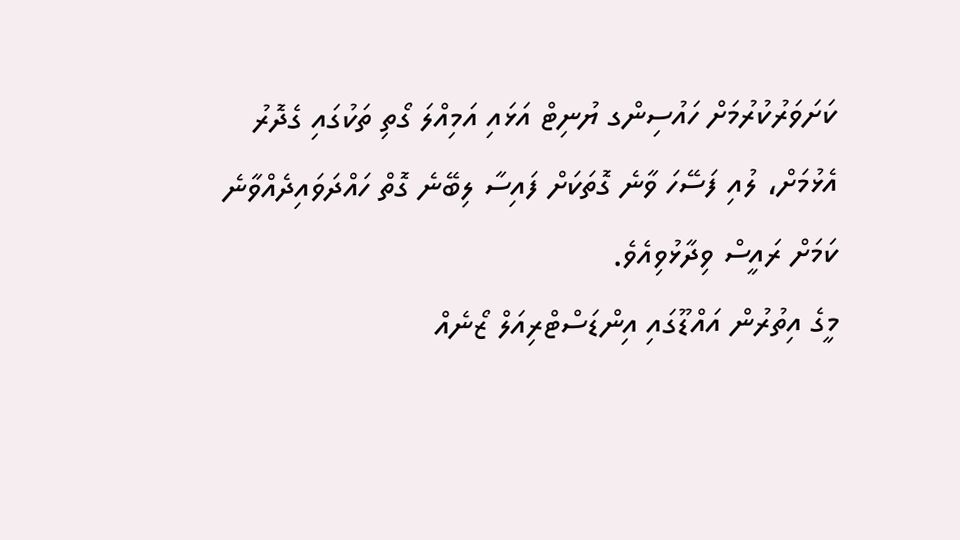ކަށަވަރުކުރުމަށް ހައުސިންގ ޔުނިޓް އަޅައި އަމިއްލަ ގޯތި ތަކުގައި ގެދޮރު އެޅުމަށް، ލުއި ފަސޭހަ ވާނެ ގޮތަކަށް ފައިސާ ލިބޭނެ ގޮތް ހައްދަވައިދެއްވާނެ ކަމަށް ރައީސް ވިދާޅުވިއެވެ.
މީގެ އިތުރުން އައްޑޫގައި އިންޑަސްޓްރިއަލް ޒޯނެއް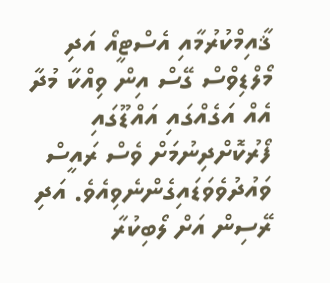ޤާއިމްކުރުމާއި އެސްޓީއޯ އަދި މޯލްޑިވްސް ގޭސް އިން ވިއްކާ މުދާ އެއް އަގެއްގައި އައްޑޫގައި ފޯރުކޮށްދިނުމަށް ވެސް ރައީސް ވައުދުވެވަޑައިގެންނެވިއެވެ. އަދި ރޭސިން އަށް ލޯބިކުރާ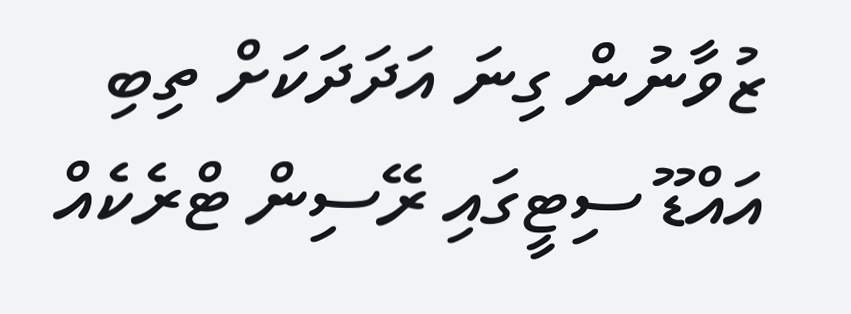ޒުވާނުން ގިނަ އަދަދަކަށް ތިބި އައްޑޫ ސިޓީގައި ރޭސިން ޓްރެކެއް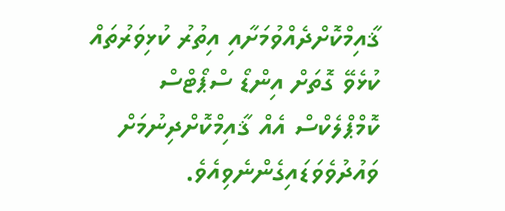ޤާއިމްކޮށްދެއްވުމަށާއި އިތުރު ކުޅިވަރުތައް ކުޅެވޭ ގޮތަށް އިންޑޯ ސްޕޯޓްސް ކޮމްޕްލެކްސް އެއް ޤާއިމްކޮށްދިނުމަށް ވައުދުވެވަޑައިގެންނެވިއެވެ.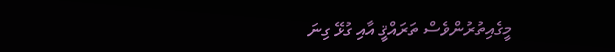މީގެއިތުރުންވެސް ތަރައްޤީ އާއި ގުޅޭ ގިނަ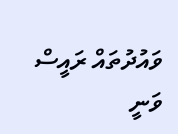ވައުދުތައް ރައީސް ވަނީ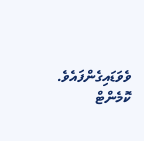ވެވަޑައިގެންފައެވެ.
ކޮމެންޓް